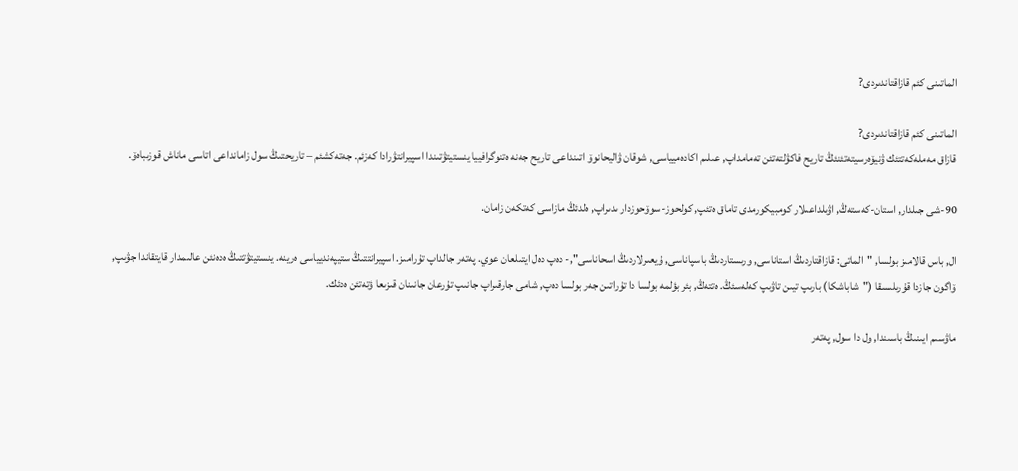الماتىنى كئم قازاقتاندىردى?

الماتىنى كئم قازاقتاندىردى?
قازاق مەملەكەتتئك ۋنيۆەرسيتەتئنئڭ تاريح فاكۋلتەتئن تەمامداپ, عىلىم اكادەميياسى, شوقان ۋاليحانوۆ اتىنداعى تاريح جەنە ەتنوگرافييا ينستيتۋتىندا اسپيرانتۋرادا كەزئم. جەتەكشئم – تاريحتىڭ سول زامانداعى اتاسى ماناش قوزىباەۆ.

90-شى جىلدار, استان-كەستەڭ, اۋىلداعىلار كومبيكورمدى تاماق ەتئپ, كولحوز-سوۆحوزدار ىدىراپ, ەلدئڭ مازاسى كەتكەن زامان.

ال, باس قالامىز بولسا, "الماتى: قازاقتاردىڭ استاناسى, ورىستاردىڭ باسپاناسى, ۇيعىرلاردىڭ اسحاناسى",- دەپ دەل ايتىلعان عوي. پەتەر جالداپ تۇرامىز. اسپيرانتتىڭ ستيپەنديياسى ەرينە. ينستيتۋتتىڭ ەدەنئن عالىمدار قايتقاندا جۋىپ, ۆاگون جازدا قۇرىلىسقا ("شاباشكا) بارىپ تيىن تاۋىپ كەلەسئڭ. ەتتەڭ, بئر بؤلمە بولسا دا تۇراتىن جەر بولسا دەپ, شامى جارقىراپ جانىپ تۇرعان جانىنان قىزىعا ؤتەتئن ەدئك.

ماۋسىم ايىنىڭ باسىندا, ول دا سول, پەتەر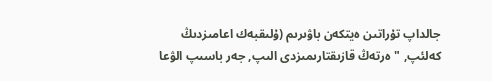جالداپ تۇراتىن ەيتكەن باۋىرىم (ۇلىقبەك اعامىزدىڭ كەلئپ, "ەرتەڭ قازىقتارىمىزدى الىپ, جەر باسىپ الۋعا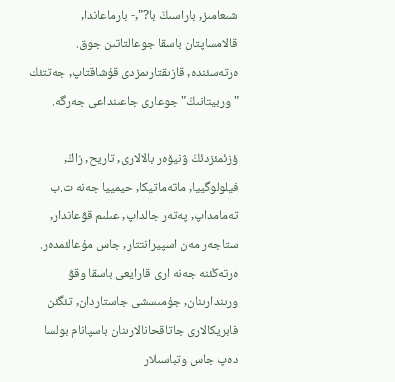شىعامىز, باراسىڭ با?",- بارماعاندا, قالامساپتان باسقا جوعالتاتىن جوق. ەرتەسئندە, قازىقتارىمزدى قۇشاقتاپ, جەتتئك "وربيتانىڭ" جوعارى جاعىنداعى جەرگە.

ؤزئمئزدئڭ ۋنيۆەر بالالارى, تاريح, زاڭ, فيلولوگييا, ماتەماتيكا, حيمييا جەنە ت.ب تەمامداپ, پەتەر جالداپ, عىلىم قۋعاندار, ستاجەر مەن اسپيرانتتار, جاس مۇعالئمدەر. ەرتەڭئنە جەنە ارى قارايعى باسقا وقۋ ورىندارىنان, جۇمىسشى جاستاردان, تئگئن فابريكالارى جاتاقحانالارىنان باسپانام بولسا دەپ جاس وتباسىلار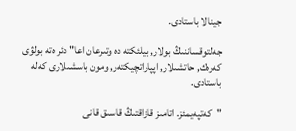جينالا باستادى.

جەلتوقساننىڭ بولار, بيلئكتە دە وتىرعان اعا" دئر ەتە بولۋى كەرەك, حاتشىلار, اپپاراتچيكتەر, ومون باسشىلارى كەلە باستادى.

"كەتپەيمئز. اتامىز قازاقتىڭ قاسىق قانى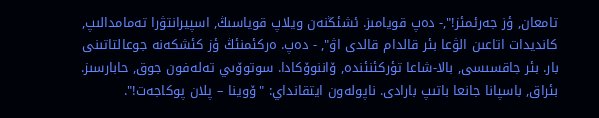تامعان, ؤز جەرئمئز!",- دەپ قويامىز. ئشئڭنەن ويلاپ قوياسىڭ, اسپيرانتۋرا تەمامدالىپ, كانديدات اتاعىن الۋعا بئر قالدام قالدى اۋ", - دەپ. ەركئمنئڭ ؤز كئشكەنە جوعالتاتىنى بار. بئر جاقسىسى, بالا-شاعا تؤركئنئندە, ۆاننوۆكادا. سوتوۆىي تەلەفون جوق, حابارسىز. بئراق, باسپانا جانعا باتىپ بارادى. ناپولەون ايتقانداي: "ۆوينا – پلان پوكاجەت!".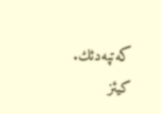كەتپەدئك. كيئز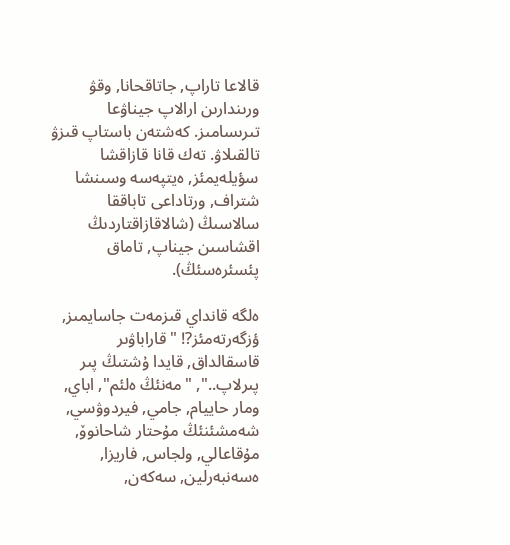قالاعا تاراپ, جاتاقحانا, وقۋ ورىندارىن ارالاپ جيناۋعا تىرىسامىز. كەشتەن باستاپ قىزۋ تالقىلاۋ. تەك قانا قازاقشا سؤيلەيمئز, ەيتپەسە وسىنشا شتراف, ورتاداعى تاباققا سالاسىڭ (شالاقازاقتاردىڭ اقشاسىن جيناپ, تاماق پئسئرەسئڭ).

ەلگە قانداي قىزمەت جاسايمىز, ؤزگەرتەمئز?! "قاراباۋىر قاسقالداق, قايدا ۇشتىڭ پىر پىرلاپ..", "مەنئڭ ەلئم", اباي, ومار حاييام, جامي, فيردوۋسي, شەمشئنئڭ مۇحتار شاحانوۆ, مۇقاعالي, ولجاس, فاريزا, ەسەنبەرلين, سەكەن,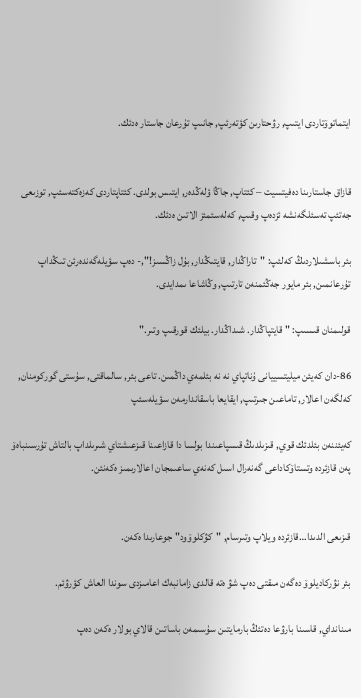ايتماتوۆتاردى ايتىپ, رۋحتارىن كؤتەرئپ, جانىپ تۇرعان جاستار ەدئك.


قازاق جاستارىنا دەفيتسيت – كئتاپ, جاڭا ؤلەڭدەر, ايتىس بولدى. كئتاپتاردى كەزەكتەسئپ, توزىعى جەتئپ تەسئلگەنشە ئزدەپ وقىپ, كەلەسئمئز الاتىن ەدئك.

بئر باسشىلاردىڭ كەلئپ: "تاراڭدار, قايتىڭدار, بۇل زاڭسىز!",- دەپ سؤيلەگەندەرئن تىڭداپ تۇرعانمىن, بئر مايور جەڭئمنەن تارتىپ, وڭاشاعا ىمدايدى.

قولىمنان قىسىپ: "قايتپاڭدار. شىداڭدار. بيلئك قورقىپ وتىر."

86-دان كەيئن ميليتسييانى ۇناتپاي نە نە بئلمەي داڭمىن. تاعى بئر, سالماقتى, سۇستى گوركومنان, كەلگەن اعالار, تاماعىن جىرتىپ, ايقايعا باسقاندارمەن سؤيلەسئپ

كەيئننەن بئلدئك قوي, قىزىلدىڭ قىسپاعىندا بولسا دا قازاعىنا قىزعىشتاي شىرىلداپ بالتاش تۇرسىنباەۆ پەن قازئردە وتستاۆكاداعى گەنەرال اسىل كەنەي ساعىمجان اعالارىمىز ەكەنئن.


قىزىعى الدىدا…قازئردە ويلاپ وتىرسام, "كۋكلوۆود" جوعارىدا ەكەن.

بئر نۋركاديلوۆ دەگەن مىقتى دەپ شۋ ەتە قالدى زامانبەك اعامىزدى سوندا العاش كؤرۋئم.

مىنانداي, قاسىنا بارۋعا دەتئڭ بارمايتىن سۇسىمەن باساتىن قالاي بولار ەكەن دەپ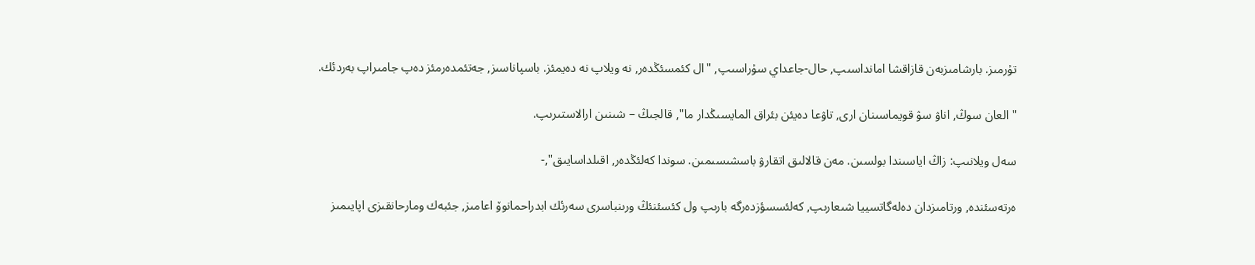تۇرمىز. بارشامىزبەن قازاقشا امانداسىپ, حال-جاعداي سۇراسىپ, "ال كئمسئڭدەر, نە ويلاپ نە دەيمئز. باسپاناسىز, جەتئمدەرمئز دەپ جامىراپ بەردئك.

"العان سوڭ, اناۋ سۋ قويماسىنان ارى, تاۋعا دەيئن بئراق المايسىڭدار ما", قالجىڭ – شىنىن ارالاستىرىپ.

سەل ويلانىپ: زاڭ اياسىندا بولسىن. مەن قالالىق اتقارۋ باسشىسىمىن. سوندا كەلئڭدەر, اقىلداسايىق",-

ەرتەسئندە, ورتامىزدان دەلەگاتسييا شىعارىپ, كەلئسسؤزدەرگە بارىپ ول كئسئنئڭ ورىنباسرى سەرئك ابدراحمانوۆ اعامىز, جئبەك ومارحانقىزى اپايىمىز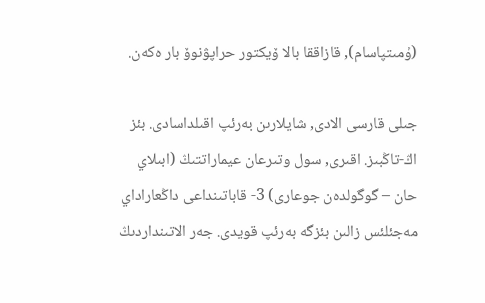(ۇمىتپاسام), قازاققا بالا ۆيكتور حراپۋنوۆ بار ەكەن.

جىلى قارسى الادى, شايلارىن بەرئپ اقىلداسادى. بئز اڭ-تاڭبىز. اقىرى, سول وتىرعان عيماراتتىڭ (ابىلاي حان – گوگولدەن جوعارى) 3- قاباتىنداعى داڭعاراداي مەجئلئس زالىن بئزگە بەرئپ قويدى. جەر الاتىنداردىڭ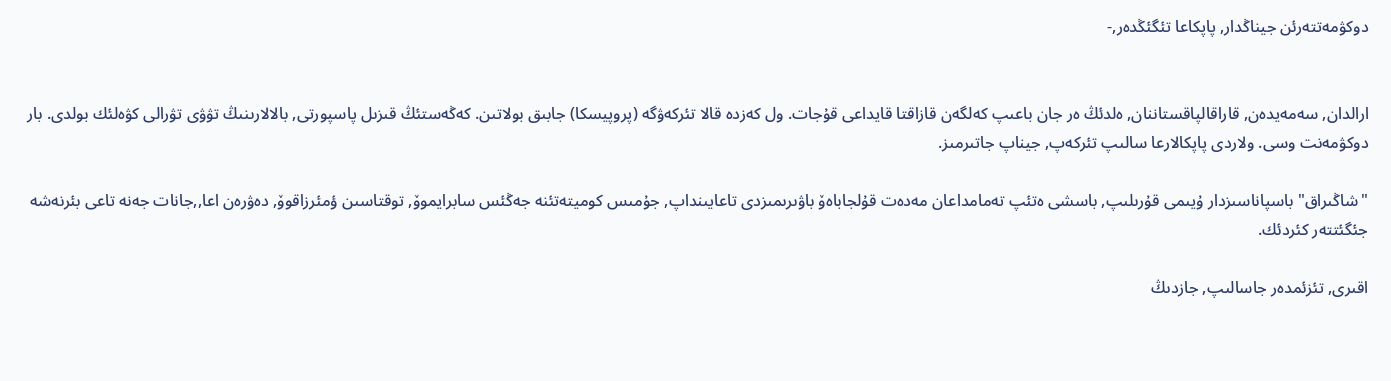دوكۋمەتتەرئن جيناڭدار, پاپكاعا تئگئڭدەر,-


ارالدان, سەمەيدەن, قاراقالپاقستاننان, ەلدئڭ ەر جان باعىپ كەلگەن قازاقتا قايداعى قۇجات. ول كەزدە قالا تئركەۋگە (پروپيسكا) جابىق بولاتىن. كەڭەستئڭ قىزىل پاسپورتى, بالالارىنىڭ تۋۋى تۋرالى كۋەلئك بولدى. بار دوكۋمەنت وسى. ولاردى پاپكالارعا سالىپ تئركەپ, جيناپ جاتىرمىز.

"شاڭىراق" باسپاناسىزدار ۇيىمى قۇرىلىپ, باسشى ەتئپ تەمامداعان مەدەت قۇلجاباەۆ باۋىرىمىزدى تاعايىنداپ, جۇمىس كوميتەتئنە جەڭئس سابرايموۆ, توقتاسىن ؤمئرزاقوۆ, دەۋرەن اعا,,جانات جەنە تاعى بئرنەشە جئگئتتەر كئردئك.

اقىرى, تئزئمدەر جاسالىپ, جازدىڭ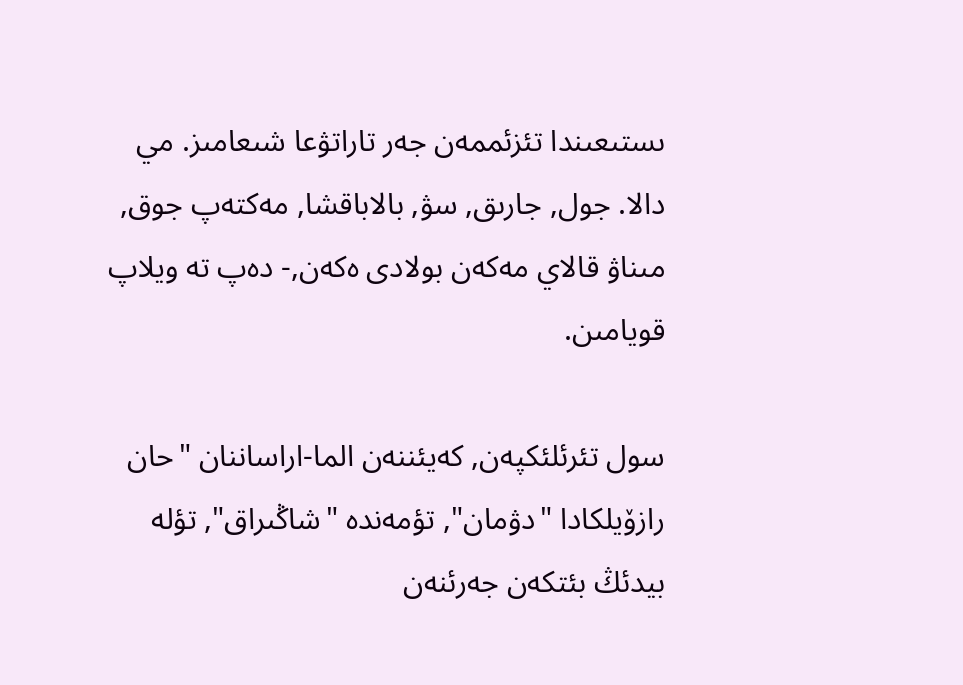ىستىعىندا تئزئممەن جەر تاراتۋعا شىعامىز. مي دالا. جول, جارىق, سۋ, بالاباقشا, مەكتەپ جوق, مىناۋ قالاي مەكەن بولادى ەكەن,- دەپ تە ويلاپ قويامىن.

سول تئرئلئكپەن, كەيئننەن الما-اراساننان "حان رازۆيلكادا "دۋمان", تؤمەندە "شاڭىراق", تؤلە بيدئڭ بئتكەن جەرئنەن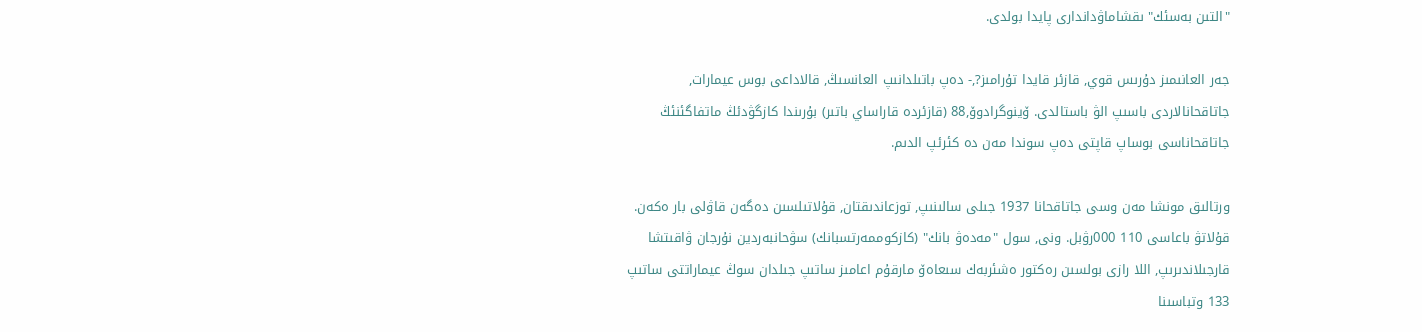"التىن بەسئك" ىقشاماۋداندارى پايدا بولدى.

جەر العانىمىز دۇرىس قوي, قازئر قايدا تۇرامىز?,- دەپ باتىلدانىپ العانسىڭ, قالاداعى بوس عيمارات, جاتاقحانالاردى باسىپ الۋ باستالدى. ۆينوگرادوۆ,88 (قازئردە قاراساي باتىر) بۇرىندا كازگۋدئڭ ماتفاگئنئڭ جاتاقحاناسى بوساپ قاپتى دەپ سوندا مەن دە كئرئپ الدىم.

ورتالىق مونشا مەن وسى جاتاقحانا 1937 جىلى سالىنىپ, توزعاندىقتان, قۇلاتىلسىن دەگەن قاۋلى بار ەكەن. قۇلاتۋ باعاسى 110 000رۋبل. ونى, سول "مەدەۋ بانك" (كازكوممەرتسبانك) سۋحانبەردين نۇرجان ۋاقىتشا قارجىلاندىرىپ, اللا رازى بولسىن رەكتور ەشئربەك سىعاەۆ مارقۇم اعامىز ساتىپ جىلدان سوڭ عيماراتتى ساتىپ 133 وتباسىنا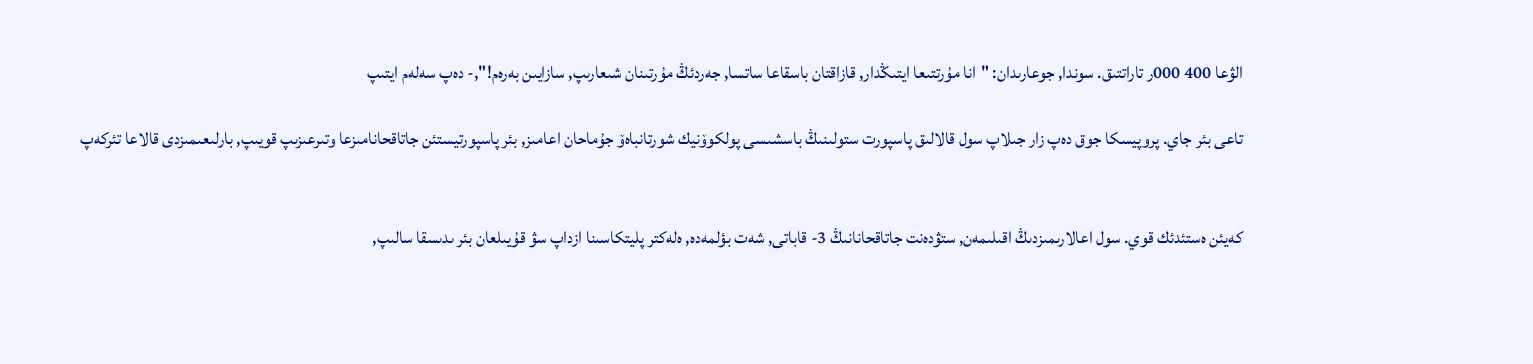الۋعا 400 000ر تاراتتىق. سوندا, جوعارىدان: "انا مۇرتتىعا ايتىڭدار, قازاقتان باسقاعا ساتسا, جەردئڭ مۇرتىنان شىعارىپ, سازايىن بەرەم!",- دەپ سەلەم ايتىپ

تاعى بئر جاي. پروپيسكا جوق دەپ زار جىلاپ سول قالالىق پاسپورت ستولىنىڭ باسشىسى پولكوۆنيك شورتانباەۆ جۇماحان اعامىز, بئر پاسپورتيستئن جاتاقحانامىزعا وتىرعىزىپ قويىپ, بارلىعىمىزدى قالاعا تئركەپ


كەيئن ەستئدئك قوي. سول اعالارىمىزدىڭ اقىلىمەن, ستۋدەنت جاتاقحانانىڭ 3- قاباتى, شەت بؤلمەدە, ەلەكتر پليتكاسىنا ازداپ سۋ قۇيىلعان بئر ىدىسقا سالىپ,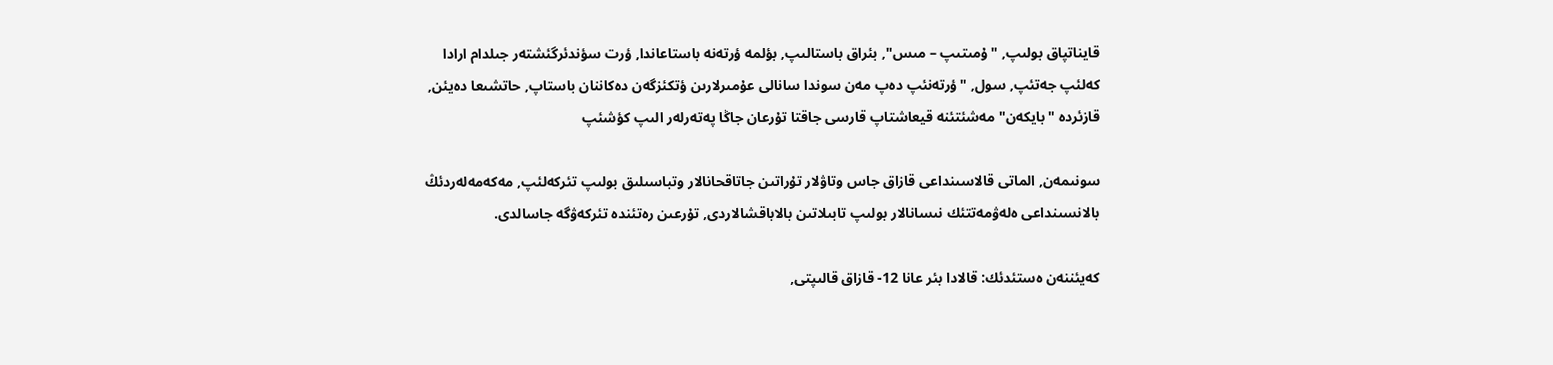قايناتپاق بولىپ, "ۇمىتىپ – مىس", بئراق باستالىپ, بؤلمە ؤرتەنە باستاعاندا, ؤرت سؤندئرگئشتەر جىلدام ارادا كەلئپ جەتئپ, سول, "ؤرتەنئپ دەپ مەن سوندا سانالى عۇمىرلارىن ؤتكئزگەن دەكاننان باستاپ, حاتشىعا دەيئن, قازئردە "بايكەن" مەشئتئنە قيعاشتاپ قارسى جاقتا تۇرعان جاڭا پەتەرلەر الىپ كؤشئپ

سونىمەن, الماتى قالاسىنداعى قازاق جاس وتاۋلار تۇراتىن جاتاقحانالار وتباسىلىق بولىپ تئركەلئپ, مەكەمەلەردئڭ بالانسىنداعى ەلەۋمەتتئك نىسانالار بولىپ تابىلاتىن بالاباقشالاردى, تۇرعىن رەتئندە تئركەۋگە جاسالدى.

كەيئننەن ەستئدئك: قالادا بئر عانا 12- قازاق قالىپتى,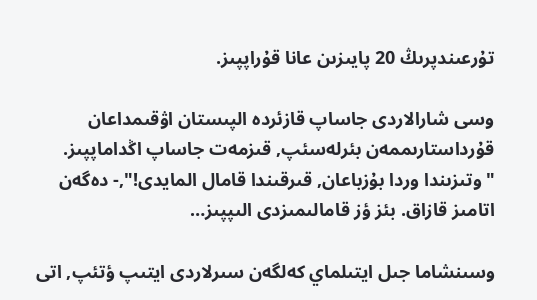تۇرعىندپرىڭ 20 پايىزىن عانا قۇراپپىز.

وسى شارالاردى جاساپ قازئردە الپىستان اۋقىمداعان قۇرداستارىممەن بئرلەسئپ, قىزمەت جاساپ اڭداماپپىز. "وتىزىندا وردا بۇزباعان, قىرقىندا قامال المايدى!",- دەگەن اتامىز قازاق. بئز ؤز قامالىمىزدى الىپپىز…

وسىنشاما جىل ايتىلماي كەلگەن سىرلاردى ايتىپ ؤتئپ, اتى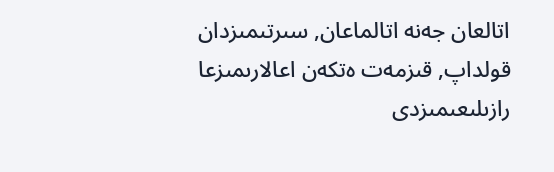اتالعان جەنە اتالماعان, سىرتىمىزدان قولداپ, قىزمەت ەتكەن اعالارىمىزعا رازىلىعىمىزدى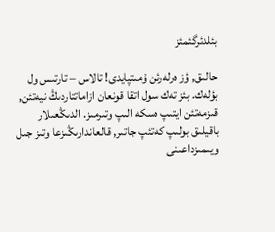بئلدئرگئمئز

حالىق, ؤز ەرلەرئن ۇمىتپايدى! تالاس – تارتىس ول بؤلەك. بئز تەك سول اتقا قونعان ازاماتتاردىڭ نيەتئن, قىزمەتئن ايتىپ ەسكە الىپ وتىرمىز. الدىڭعىلار باقيلىق بولىپ كەتئپ جاتىر, قالعاندارىڭىزعا وتىز جىل ويىمىزداعىنى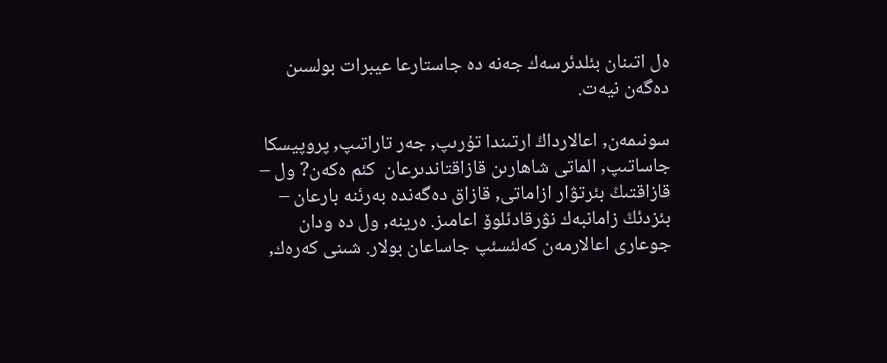ەل اتىنان بئلدئرسەك جەنە دە جاستارعا عيبرات بولسىن دەگەن نيەت.

سونىمەن, اعالارداڭ ارتىندا تۇرىپ, جەر تاراتىپ, پروپيسكا جاساتىپ, الماتى شاھارىن قازاقتاندىرعان  كئم ەكەن? ول – قازاقتىڭ بئرتۋار ازاماتى, قازاق دەگەندە بەرئنە بارعان – بئزدئڭ زامانبەك نۋرقادئلوۆ اعامىز. ەرينە, ول دە ودان جوعارى اعالارمەن كەلئسئپ جاساعان بولار. شىنى كەرەك,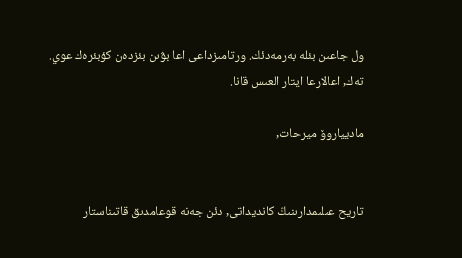ول جاعىن بئلە بەرمەدئك. ورتامىزداعى اعا بۋىن بئزدەن كؤبئرەك عوي. تەك, اعالارعا ايتار العىس قانا.

ماديياروۆ ميرحات,


تاريح عىلىمدارىنىڭ كانديداتى, دئن جەنە قوعامدىق قاتىناستار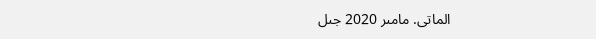الماتى. مامىر 2020 جىل